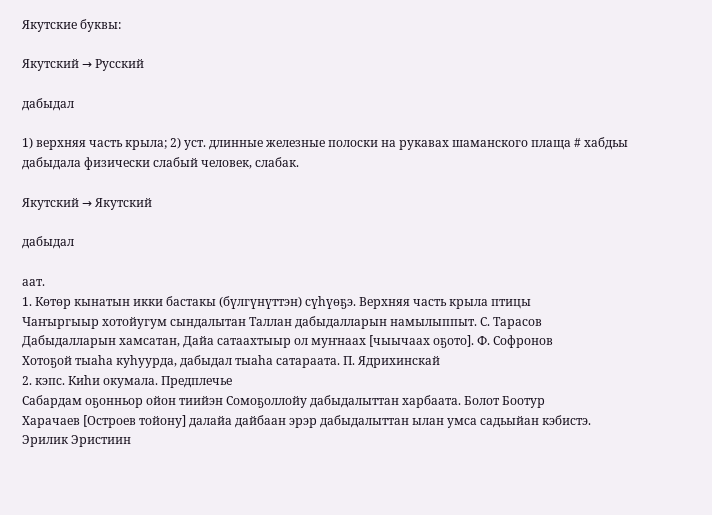Якутские буквы:

Якутский → Русский

дабыдал

1) верхняя часть крыла; 2) уст. длинные железные полоски на рукавах шаманского плаща # хабдьы дабыдала физически слабый человек, слабак.

Якутский → Якутский

дабыдал

аат.
1. Көтөр кынатын икки бастакы (бүлгүнүттэн) сүһүөҕэ. Верхняя часть крыла птицы
Чаҥыргыыр хотойугум сындалытан Таллан дабыдалларын намылыппыт. С. Тарасов
Дабыдалларын хамсатан, Дайа сатаахтыыр ол муҥнаах [чыычаах оҕото]. Ф. Софронов
Хотоҕой тыаһа куһуурда, дабыдал тыаһа сатараата. П. Ядрихинскай
2. кэпс. Киһи окумала. Предплечье
Сабардам оҕонньор ойон тиийэн Сомоҕоллойу дабыдалыттан харбаата. Болот Боотур
Харачаев [Остроев тойону] далайа дайбаан эрэр дабыдалыттан ылан умса садьыйан кэбистэ. Эрилик Эристиин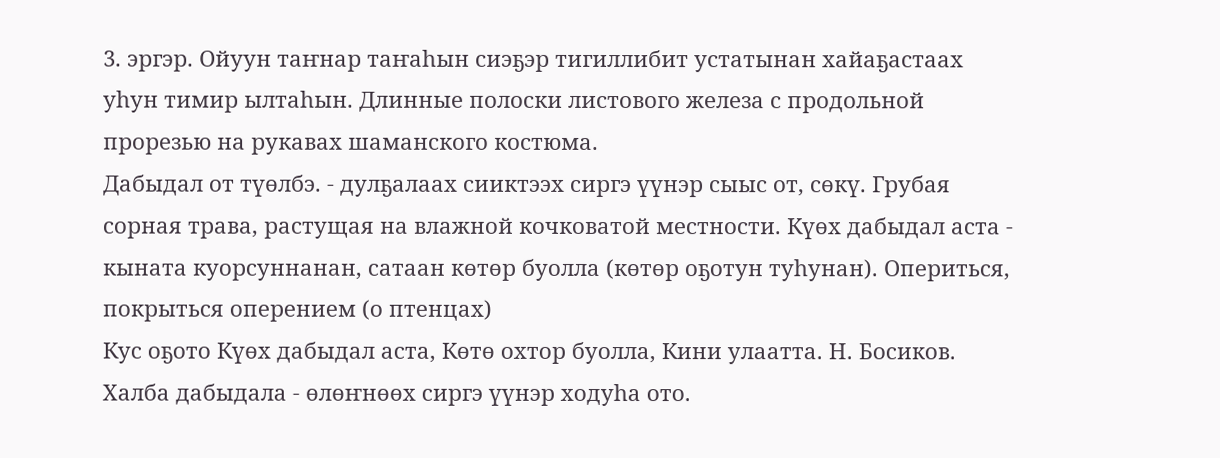3. эргэр. Ойуун таҥнар таҥаһын сиэҕэр тигиллибит устатынан хайаҕастаах уһун тимир ылтаһын. Длинные полоски листового железа с продольной прорезью на рукавах шаманского костюма.
Дабыдал от түөлбэ. - дулҕалаах сииктээх сиргэ үүнэр сыыс от, сөкү. Грубая сорная трава, растущая на влажной кочковатой местности. Күөх дабыдал аста - кыната куорсуннанан, сатаан көтөр буолла (көтөр оҕотун туһунан). Опериться, покрыться оперением (о птенцах)
Кус оҕото Күөх дабыдал аста, Көтө охтор буолла, Кини улаатта. Н. Босиков. Халба дабыдала - өлөҥнөөх сиргэ үүнэр ходуһа ото.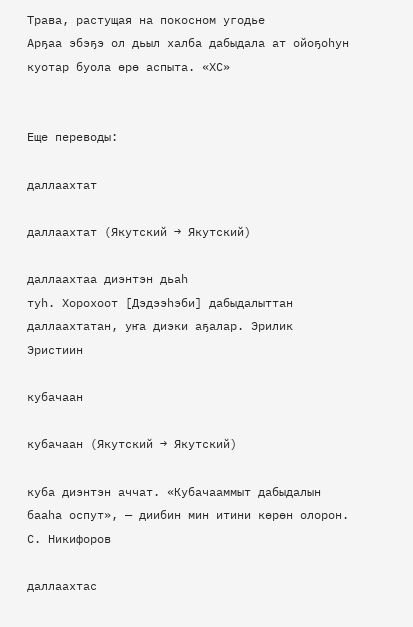Трава, растущая на покосном угодье
Арҕаа эбэҕэ ол дьыл халба дабыдала ат ойоҕоһун куотар буола өрө аспыта. «ХС»


Еще переводы:

даллаахтат

даллаахтат (Якутский → Якутский)

даллаахтаа диэнтэн дьаһ
туһ. Хорохоот [Дэдээһэби] дабыдалыттан даллаахтатан, уҥа диэки аҕалар. Эрилик Эристиин

кубачаан

кубачаан (Якутский → Якутский)

куба диэнтэн аччат. «Кубачааммыт дабыдалын бааһа оспут», — диибин мин итини көрөн олорон. С. Никифоров

даллаахтас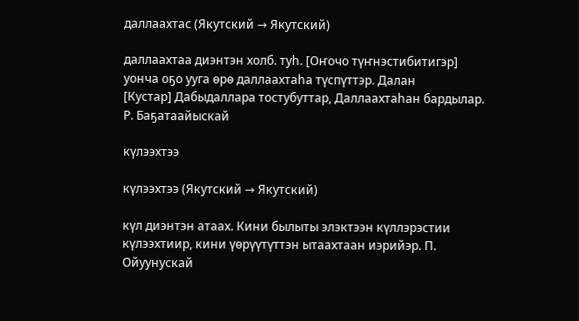даллаахтас (Якутский → Якутский)

даллаахтаа диэнтэн холб. туһ. [Оҥочо түҥнэстибитигэр] уонча оҕо ууга өрө даллаахтаһа түспүттэр. Далан
[Кустар] Дабыдаллара тостубуттар, Даллаахтаһан бардылар. Р. Баҕатаайыскай

күлээхтээ

күлээхтээ (Якутский → Якутский)

күл диэнтэн атаах. Кини былыты элэктээн күллэрэстии күлээхтиир, кини үөрүүтүттэн ытаахтаан иэрийэр. П. Ойуунускай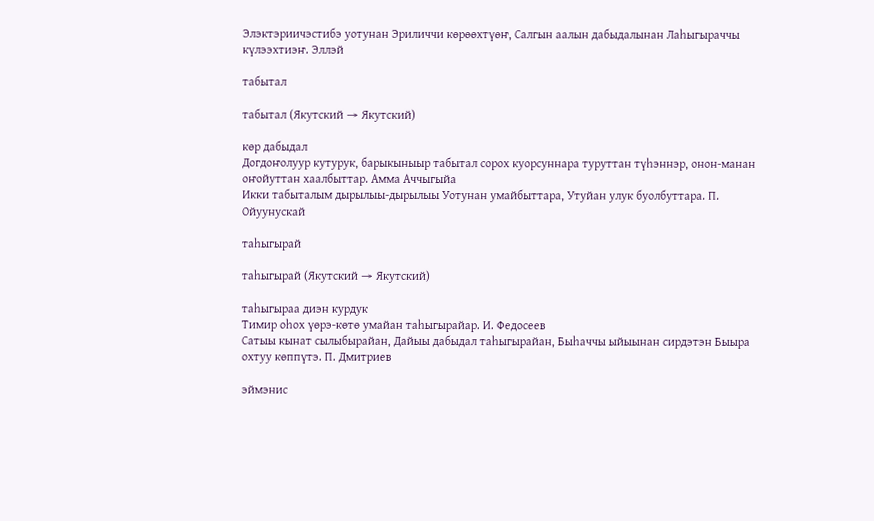Элэктэриичэстибэ уотунан Эриличчи көрөөхтүөҥ, Салгын аалын дабыдалынан Лаһыгыраччы күлээхтиэҥ. Эллэй

табытал

табытал (Якутский → Якутский)

көр дабыдал
Догдоҥолуур кутурук, барыкыныыр табытал сорох куорсуннара туруттан түһэннэр, онон-манан оҥойуттан хаалбыттар. Амма Аччыгыйа
Икки табыталым дырылыы-дырылыы Уотунан умайбыттара, Утуйан улук буолбуттара. П. Ойуунускай

таһыгырай

таһыгырай (Якутский → Якутский)

таһыгыраа диэн курдук
Тимир оһох үөрэ-көтө умайан таһыгырайар. И. Федосеев
Сатыы кынат сылыбырайан, Дайыы дабыдал таһыгырайан, Быһаччы ыйыынан сирдэтэн Быыра охтуу көппүтэ. П. Дмитриев

эймэнис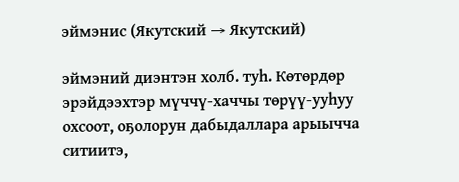эймэнис (Якутский → Якутский)

эймэний диэнтэн холб. туһ. Көтөрдөр эрэйдээхтэр мүччү-хаччы төрүү-ууһуу охсоот, оҕолорун дабыдаллара арыычча ситиитэ,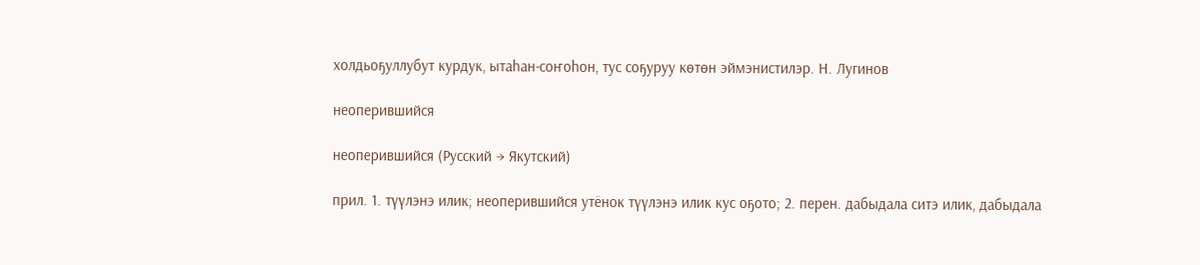холдьоҕуллубут курдук, ытаһан-соҥоһон, тус соҕуруу көтөн эймэнистилэр. Н. Лугинов

неоперившийся

неоперившийся (Русский → Якутский)

прил. 1. түүлэнэ илик; неоперившийся утёнок түүлэнэ илик кус оҕото; 2. перен. дабыдала ситэ илик, дабыдала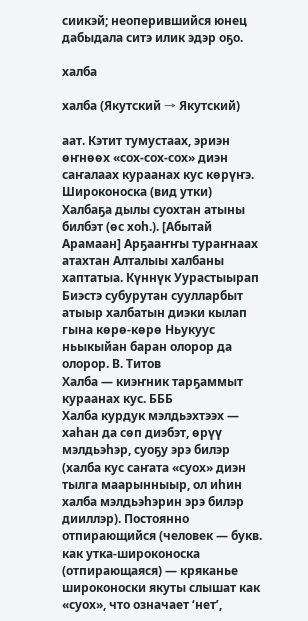сиикэй; неоперившийся юнец дабыдала ситэ илик эдэр оҕо.

халба

халба (Якутский → Якутский)

аат. Кэтит тумустаах, эриэн өҥнөөх «сох-сох-сох» диэн саҥалаах кураанах кус көрүҥэ. Широконоска (вид утки)
Халбаҕа дылы суохтан атыны билбэт (өс хоһ.). [Абытай Арамаан] Арҕааҥҥы тураҥнаах атахтан Алталыы халбаны хаптатыа. Күннүк Уурастыырап
Биэстэ субурутан суулларбыт атыыр халбатын диэки кылап гына көрө-көрө Ньукуус ньыкыйан баран олорор да олорор. В. Титов
Халба — киэҥник тарҕаммыт кураанах кус. БББ
Халба курдук мэлдьэхтээх — хаһан да сөп диэбэт, өрүү мэлдьэһэр, суоҕу эрэ билэр (халба кус саҥата «суох» диэн тылга маарынныыр, ол иһин халба мэлдьэһэрин эрэ билэр дииллэр). Постоянно отпирающийся (человек — букв. как утка-широконоска (отпирающаяся) — кряканье широконоски якуты слышат как «суох», что означает ‘нет’,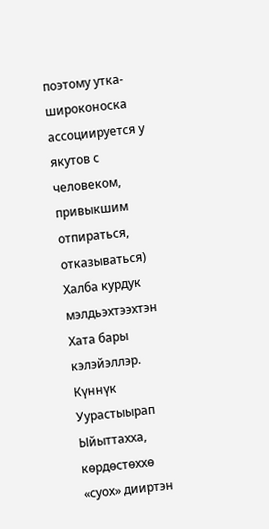поэтому утка-широконоска ассоциируется у якутов с человеком, привыкшим отпираться, отказываться)
Халба курдук мэлдьэхтээхтэн Хата бары кэлэйэллэр. Күннүк Уурастыырап
Ыйыттахха, көрдөстөххө «суох» дииртэн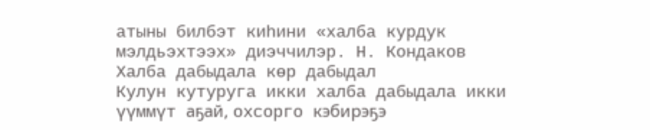атыны билбэт киһини «халба курдук мэлдьэхтээх» диэччилэр. Н. Кондаков
Халба дабыдала көр дабыдал
Кулун кутуруга икки халба дабыдала икки үүммүт аҕай, охсорго кэбирэҕэ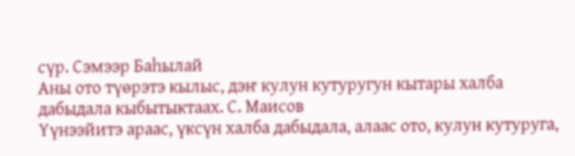сүр. Сэмээр Баһылай
Аны ото түөрэтэ кылыс, дэҥ кулун кутуругун кытары халба дабыдала кыбытыктаах. С. Маисов
Үүнээйитэ араас, үксүн халба дабыдала, алаас ото, кулун кутуруга,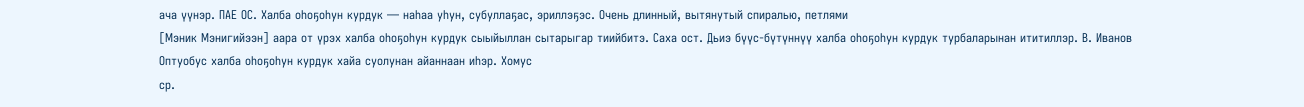ача үүнэр. ПАЕ ОС. Халба оһоҕоһун курдук — наһаа уһун, субуллаҕас, эриллэҕэс. Очень длинный, вытянутый спиралью, петлями
[Мэник Мэнигийээн] аара от үрэх халба оһоҕоһун курдук сыыйыллан сытарыгар тиийбитэ. Саха ост. Дьиэ бүүс-бүтүннүү халба оһоҕоһун курдук турбаларынан ититиллэр. В. Иванов
Оптуобус халба оһоҕоһун курдук хайа суолунан айаннаан иһэр. Хомус
ср.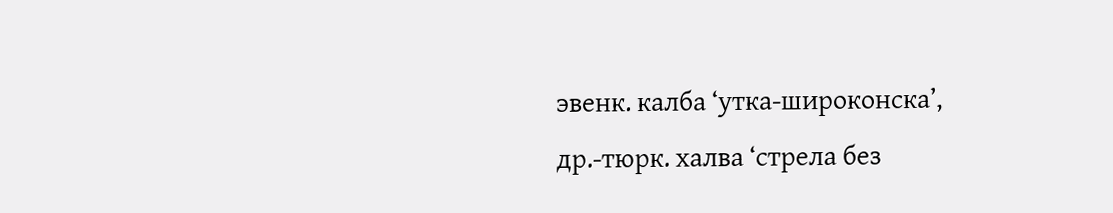эвенк. калба ‘утка-широконска’, др.-тюрк. халва ‘стрела без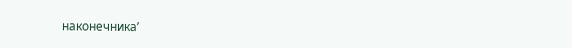наконечника’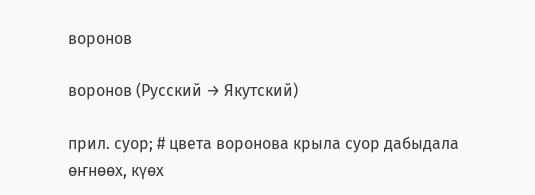воронов

воронов (Русский → Якутский)

прил. суор; # цвета воронова крыла суор дабыдала өҥнөөх, күөх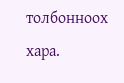толбонноох хара.